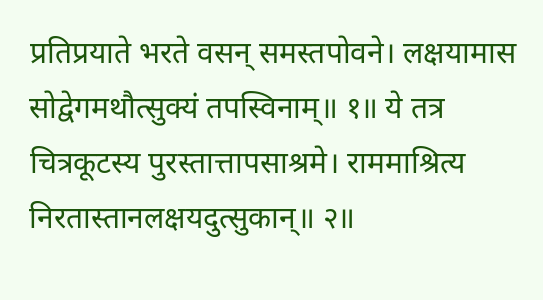प्रतिप्रयाते भरते वसन् समस्तपोवने। लक्षयामास सोद्वेगमथौत्सुक्यं तपस्विनाम्॥ १॥ ये तत्र चित्रकूटस्य पुरस्तात्तापसाश्रमे। राममाश्रित्य निरतास्तानलक्षयदुत्सुकान्॥ २॥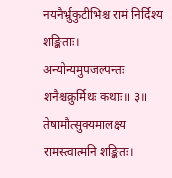नयनैर्भ्रुकुटीभिश्च रामं निर्दिश्य शङ्किताः। अन्योन्यमुपजल्पन्तः शनैश्चक्रुर्मिथः कथाः॥ ३॥ तेषामौत्सुक्यमालक्ष्य रामस्त्वात्मनि शङ्कितः।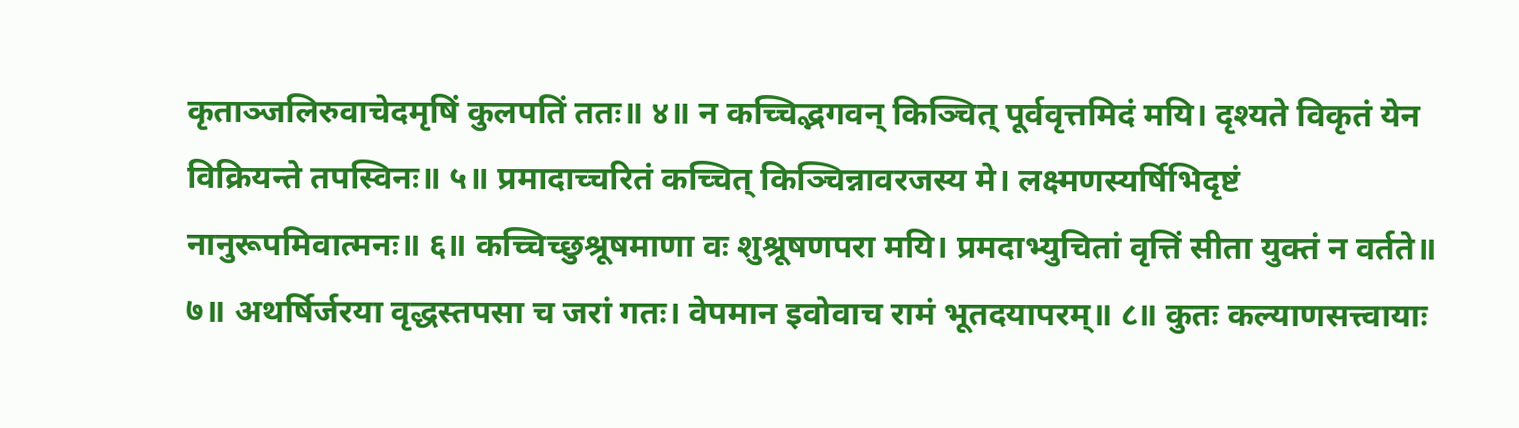कृताञ्जलिरुवाचेदमृषिं कुलपतिं ततः॥ ४॥ न कच्चिद्भगवन् किञ्चित् पूर्ववृत्तमिदं मयि। दृश्यते विकृतं येन विक्रियन्ते तपस्विनः॥ ५॥ प्रमादाच्चरितं कच्चित् किञ्चिन्नावरजस्य मे। लक्ष्मणस्यर्षिभिदृष्टं नानुरूपमिवात्मनः॥ ६॥ कच्चिच्छुश्रूषमाणा वः शुश्रूषणपरा मयि। प्रमदाभ्युचितां वृत्तिं सीता युक्तं न वर्तते॥ ७॥ अथर्षिर्जरया वृद्धस्तपसा च जरां गतः। वेपमान इवोवाच रामं भूतदयापरम्॥ ८॥ कुतः कल्याणसत्त्वायाः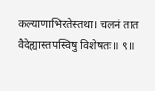कल्याणाभिरतेस्तथा। चलनं तात वैदेह्यास्तपस्विषु विशेषतः॥ ९॥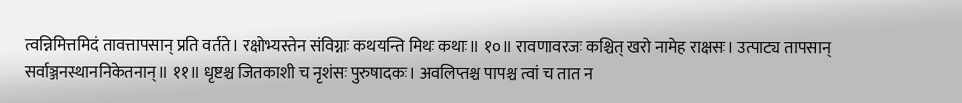त्वन्निमित्तमिदं तावत्तापसान् प्रति वर्तते। रक्षोभ्यस्तेन संविग्नाः कथयन्ति मिथः कथाः॥ १०॥ रावणावरजः कश्चित् खरो नामेह राक्षसः। उत्पाट्य तापसान् सर्वाञ्जनस्थाननिकेतनान्॥ ११॥ धृष्टश्च जितकाशी च नृशंसः पुरुषादकः। अवलिप्तश्च पापश्च त्वां च तात न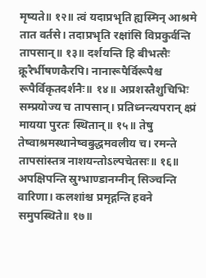मृष्यते॥ १२॥ त्वं यदाप्रभृति ह्यस्मिन् आश्रमे तात वर्तसे। तदाप्रभृति रक्षांसि विप्रकुर्वन्ति तापसान्॥ १३॥ दर्शयन्ति हि बीभत्सैः क्रूरैर्भीषणकैरपि। नानारूपैर्विरूपैश्च रूपैर्विकृतदर्शनैः॥ १४॥ अप्रशस्तैशुचिभिः सम्प्रयोज्य च तापसान्। प्रतिध्नन्त्यपरान् क्ष्प्रं मायया पुरतः स्थितान्॥ १५॥ तेषु तेष्वाश्रमस्थानेष्वबुद्धमवलीय च। रमन्ते तापसांस्तत्र नाशयन्तोऽल्पचेतसः॥ १६॥ अपक्षिपन्ति स्रुग्भाण्डानग्नीन् सिञ्चन्ति वारिणा। कलशांश्च प्रमृद्गन्ति हवने समुपस्थिते॥ १७॥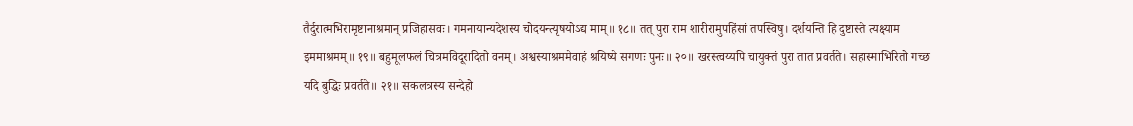तैर्दुरात्मभिरामृष्टानाश्रमान् प्रजिहासवः। गमनायान्यदेशस्य चोदयन्त्यृषयोऽद्य माम्॥ १८॥ तत् पुरा राम शारीरामुपहिंसां तपस्विषु। दर्शयन्ति हि दुष्टास्ते त्यक्ष्याम इममाश्रमम्॥ १९॥ बहुमूलफलं चित्रमविदूरादितो वनम्। अश्वस्याश्रममेवाहं श्रयिष्ये सगणः पुनः॥ २०॥ खरस्त्वय्यपि चायुक्तं पुरा तात प्रवर्तते। सहास्माभिरितो गच्छ यदि बुद्धिः प्रवर्तते॥ २१॥ सकलत्रस्य सन्देहो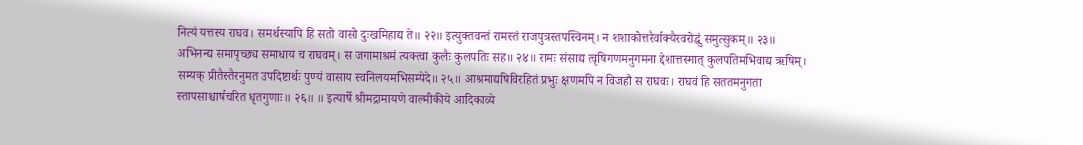नित्यं यत्तस्य राघव। समर्थस्यापि हि सतो वासो दुःखमिहाद्य ते॥ २२॥ इत्युक्तवन्तं रामस्तं राजपुत्रस्तपस्विनम्। न शशाकोत्तरैर्वाक्यैरवरोद्धुं समुत्सुकम्॥ २३॥ अभिनन्द्य समापृच्छ्य समाधाय च राघवम्। स जगामाश्रमं त्यक्त्वा कुलैः कुलपतिः सह॥ २४॥ रामः संसाद्य त्वृषिगणमनुगमना द्देशात्तस्मात् कुलपतिमभिवाद्य ऋषिम्। सम्यक् प्रीतैस्तैरनुमत उपदिष्टार्थः पुण्यं वासाय स्वनिलयमभिसम्पेदे॥ २५॥ आश्रमाद्यषिविरहितं प्रभुः क्षणमपि न विजहौ स राघवः। राघवं हि सततमनुगता स्तापसाश्चार्षचरित धृतगुणाः॥ २६॥ ॥ इत्यार्षे श्रीमद्रामायणे वाल्मीकीये आदिकाव्ये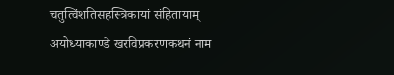चतुत्विंशतिसहस्त्रिकायां संहितायाम् अयोध्याकाण्डे खरविप्रकरणकथनं नाम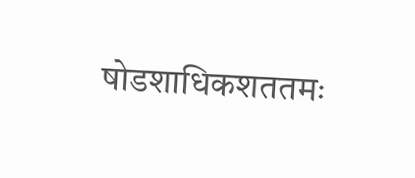षोडशाधिकशततमः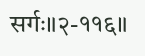सर्गः॥२-११६॥